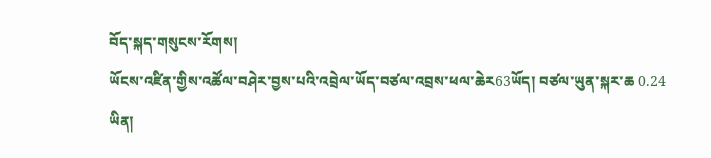བོད་སྐད་གསུངས་རོགས།
ཡོངས་འཛིན་གྱིས་འཚོལ་བཤེར་བྱས་པའི་འབྲེལ་ཡོད་བཙལ་འབྲས་ཕལ་ཆེར63ཡོད། བཙལ་ཡུན་སྐར་ཆ 0.24
ཡིན།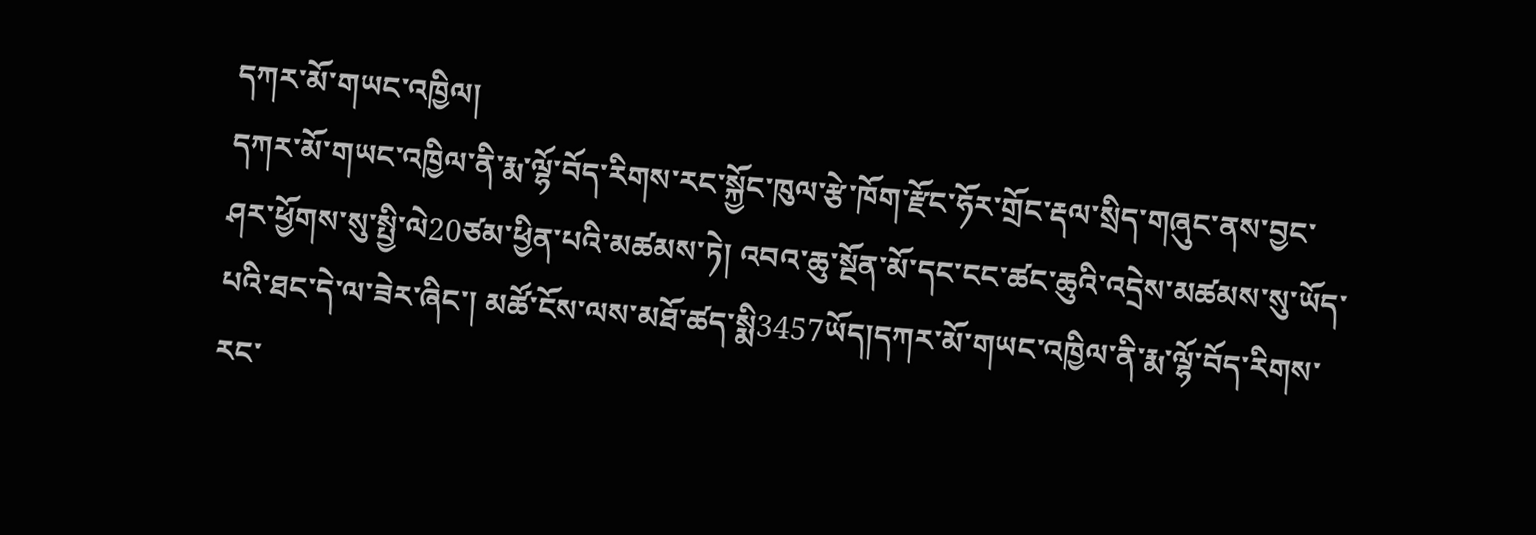དཀར་མོ་གཡང་འཁྱིལ།
དཀར་མོ་གཡང་འཁྱིལ་ནི་རྨ་ལྷོ་བོད་རིགས་རང་སྐྱོང་ཁུལ་རྩེ་ཁོག་རྫོང་ཧོར་གྲོང་རྡལ་སྲིད་གཞུང་ནས་བྱང་ཤར་ཕྱོགས་སུ་སྤྱི་ལེ20ཙམ་ཕྱིན་པའི་མཚམས་ཏེ། འབའ་ཆུ་སྔོན་མོ་དང་ངང་ཚང་ཆུའི་འདྲེས་མཚམས་སུ་ཡོད་པའི་ཐང་དེ་ལ་ཟེར་ཞིང་། མཚོ་ངོས་ལས་མཐོ་ཚད་སྨི3457ཡོད།དཀར་མོ་གཡང་འཁྱིལ་ནི་རྨ་ལྷོ་བོད་རིགས་རང་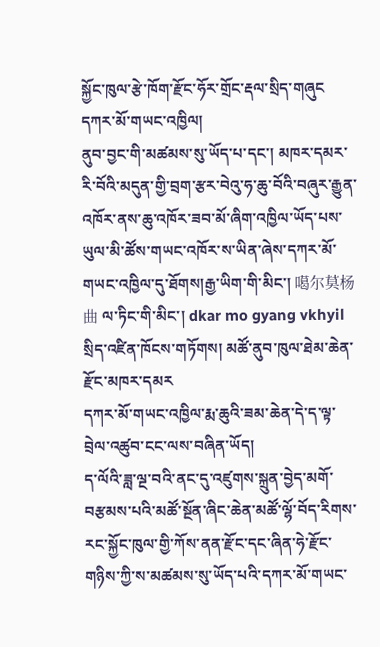སྐྱོང་ཁུལ་རྩེ་ཁོག་རྫོང་ཧོར་གྲོང་རྡལ་སྲིད་གཞུང
དཀར་མོ་གཡང་འཁྱིལ།
ནུབ་བྱང་གི་མཚམས་སུ་ཡོད་པ་དང་། མཁར་དམར་རི་བོའི་མདུན་གྱི་བྲག་རྩར་བེའུ་ཧ་ཆུ་བོའི་བཞུར་རྒྱུན་འཁོར་ནས་ཆུ་འཁོར་ཟབ་མོ་ཞིག་འཁྱིལ་ཡོད་པས་ཡུལ་མི་ཚོས་གཡང་འཁོར་ས་ཡིན་ཞེས་དཀར་མོ་གཡང་འཁྱིལ་དུ་ཐོགས།རྒྱ་ཡིག་གི་མིང་། 噶尔莫杨曲 ལ་ཏིང་གི་མིང་། dkar mo gyang vkhyil སྲིད་འཛིན་ཁོངས་གཏོགས། མཚོ་ནུབ་ཁུལ་ཐེམ་ཆེན་རྫོང་མཁར་དམར
དཀར་མོ་གཡང་འཁྱིལ་རྨ་ཆུའི་ཟམ་ཆེན་དེ་ད་ལྟ་བྲེལ་འཚུབ་ངང་ལས་བཞིན་ཡོད།
ད་ལོའི་ཟླ་ལྔ་བའི་ནང་དུ་འཛུགས་སྐྲུན་བྱེད་མགོ་བརྩམས་པའི་མཚོ་སྔོན་ཞིང་ཆེན་མཚོ་ལྷོ་བོད་རིགས་རང་སྐྱོང་ཁུལ་གྱི་ཀོས་ནན་རྫོང་དང་ཞིན་ཧེ་རྫོང་གཉིས་ཀྱི་ས་མཚམས་སུ་ཡོད་པའི་དཀར་མོ་གཡང་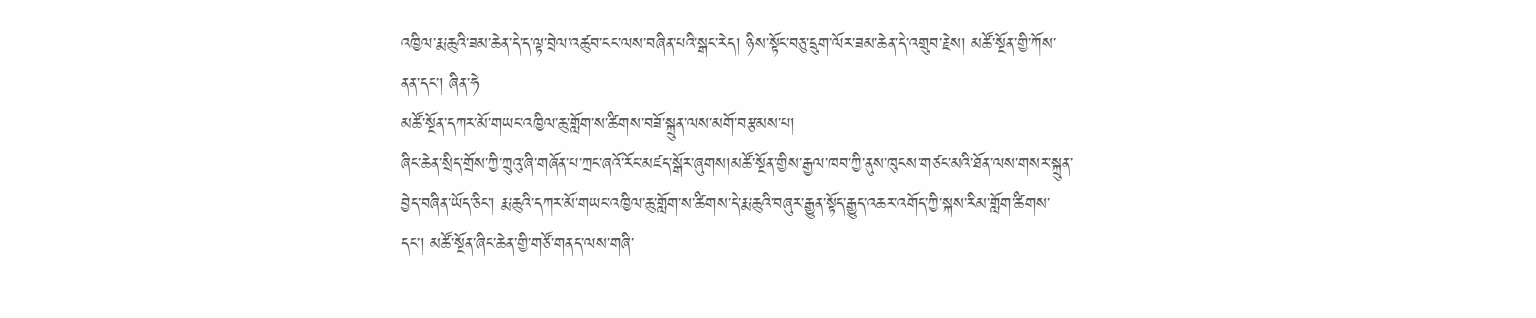འཁྱིལ་རྨ་ཆུའི་ཟམ་ཆེན་དེ་ད་ལྟ་བྲེལ་འཚུབ་ངང་ལས་བཞིན་པའི་སྒང་རེད། ཉིས་སྟོང་བཅུ་དྲུག་ལོར་ཟམ་ཆེན་དེ་འགྲུབ་རྗེས། མཚོ་སྔོན་གྱི་ཀོས་ནན་དང་། ཞིན་ཧེ
མཚོ་སྔོན་དཀར་མོ་གཡང་འཁྱིལ་ཆུ་གློག་ས་ཚིགས་བཟོ་སྐྲུན་ལས་མགོ་བརྩམས་པ།
ཞིང་ཆེན་སྲིད་གྲོས་ཀྱི་ཀྲུའུ་ཞི་གཞོན་པ་ཀྲང་ཞའོ་རོང་མཛད་སྒོར་ཞུགས།མཚོ་སྔོན་གྱིས་རྒྱལ་ཁབ་ཀྱི་ནུས་ཁུངས་གཙང་མའི་ཐོན་ལས་གསར་སྐྲུན་བྱེད་བཞིན་ཡོད་ཅིང་། རྨ་ཆུའི་དཀར་མོ་གཡང་འཁྱིལ་ཆུ་གློག་ས་ཚིགས་དེ་རྨ་ཆུའི་བཞུར་རྒྱུན་སྟོད་རྒྱུད་འཆར་འགོད་ཀྱི་སྐས་རིམ་གློག་ཚིགས་དང་། མཚོ་སྔོན་ཞིང་ཆེན་གྱི་གཙོ་གནད་ལས་གཞི་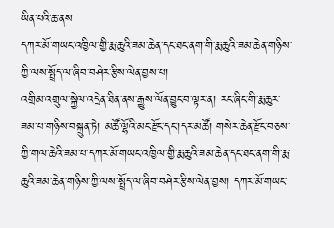ཡིན་པའི་ཆ་ནས
དཀར་མོ་གཡང་འཁྱིལ་གྱི་རྨ་ཆུའི་ཟམ་ཆེན་དང་ཐང་ནག་གི་རྨ་ཆུའི་ཟམ་ཆེན་གཉིས་ཀྱི་ལས་སྤྲོད་ལ་ཞིབ་བཤེར་རྩིས་ལེན་བྱས་པ།
འགྲིམ་འགྲུལ་སྐྱེལ་འདྲེན་ཐིན་ནས་རྒྱུས་ལོན་བྱུང་བ་ལྟར་ན། རང་ཞིང་གི་རྨ་ཆུར་ཟམ་པ་གཉིས་བསྐྲུན་ཏེ། མཚོ་ལྷོའི་མང་རྫོང་དང་།དར་མཚོ། གསེར་ཆེན་རྫོང་བཅས་ཀྱི་གལ་ཆེའི་ཟམ་པ་དཀར་མོ་གཡང་འཁྱིལ་གྱི་རྨ་ཆུའི་ཟམ་ཆེན་དང་ཐང་ནག་གི་རྨ་ཆུའི་ཟམ་ཆེན་གཉིས་ཀྱི་ལས་སྤྲོད་ལ་ཞིབ་བཤེར་རྩིས་ལེན་བྱས། དཀར་མོ་གཡང་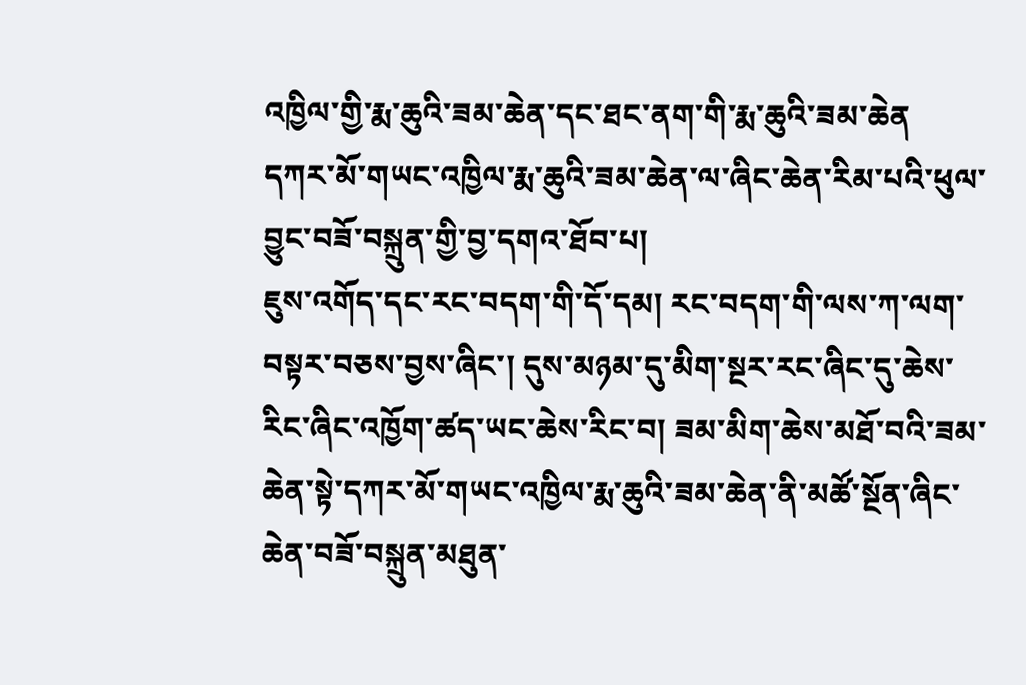འཁྱིལ་གྱི་རྨ་ཆུའི་ཟམ་ཆེན་དང་ཐང་ནག་གི་རྨ་ཆུའི་ཟམ་ཆེན
དཀར་མོ་གཡང་འཁྱིལ་རྨ་ཆུའི་ཟམ་ཆེན་ལ་ཞིང་ཆེན་རིམ་པའི་ཕུལ་བྱུང་བཟོ་བསྐྲུན་གྱི་བྱ་དགའ་ཐོབ་པ།
ཇུས་འགོད་དང་རང་བདག་གི་དོ་དམ། རང་བདག་གི་ལས་ཀ་ལག་བསྟར་བཅས་བྱས་ཞིང་། དུས་མཉམ་དུ་མིག་སྔར་རང་ཞིང་དུ་ཆེས་རིང་ཞིང་འཁྱོག་ཚད་ཡང་ཆེས་རིང་བ། ཟམ་མིག་ཆེས་མཐོ་བའི་ཟམ་ཆེན་སྟེ་དཀར་མོ་གཡང་འཁྱིལ་རྨ་ཆུའི་ཟམ་ཆེན་ནི་མཚོ་སྔོན་ཞིང་ཆེན་བཟོ་བསྐྲུན་མཐུན་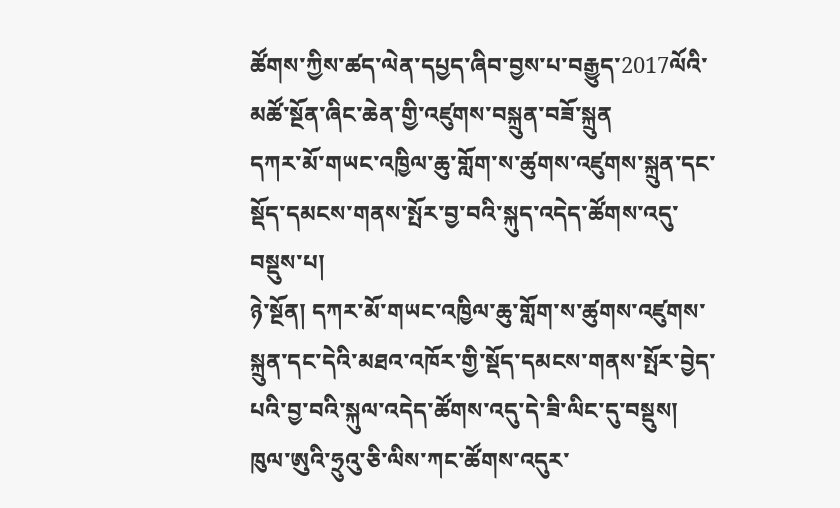ཚོགས་ཀྱིས་ཚད་ལེན་དཔྱད་ཞིབ་བྱས་པ་བརྒྱུད་2017ལོའི་མཚོ་སྔོན་ཞིང་ཆེན་གྱི་འཛུགས་བསྐྲུན་བཟོ་སྐྲུན
དཀར་མོ་གཡང་འཁྱིལ་ཆུ་གློག་ས་ཚུགས་འཛུགས་སྐྲུན་དང་སྡོད་དམངས་གནས་སྤོར་བྱ་བའི་སྐུད་འདེད་ཚོགས་འདུ་བསྡུས་པ།
ཉེ་སྔོན། དཀར་མོ་གཡང་འཁྱིལ་ཆུ་གློག་ས་ཚུགས་འཛུགས་སྐྲུན་དང་དེའི་མཐའ་འཁོར་གྱི་སྡོད་དམངས་གནས་སྤོར་བྱེད་པའི་བྱ་བའི་སྐུལ་འདེད་ཚོགས་འདུ་དེ་ཟི་ལིང་དུ་བསྡུས། ཁུལ་ཨུའི་ཧྲུའུ་ཅི་ལིས་ཀང་ཚོགས་འདུར་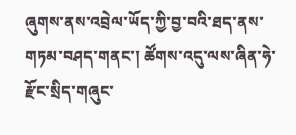ཞུགས་ནས་འབྲེལ་ཡོད་ཀྱི་བྱ་བའི་ཐད་ནས་གཏམ་བཤད་གནང་། ཚོགས་འདུ་ལས་ཞིན་ཧེ་རྫོང་སྲིད་གཞུང་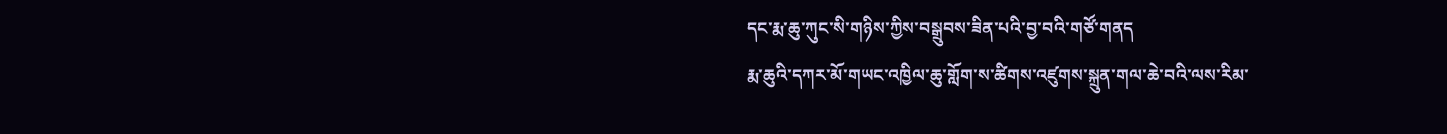དང་རྨ་ཆུ་ཀུང་སི་གཉིས་ཀྱིས་བསྒྲུབས་ཟིན་པའི་བྱ་བའི་གཙོ་གནད
རྨ་ཆུའི་དཀར་མོ་གཡང་འཁྱིལ་ཆུ་གློག་ས་ཚིགས་འཛུགས་སྐྲུན་གལ་ཆེ་བའི་ལས་རིམ་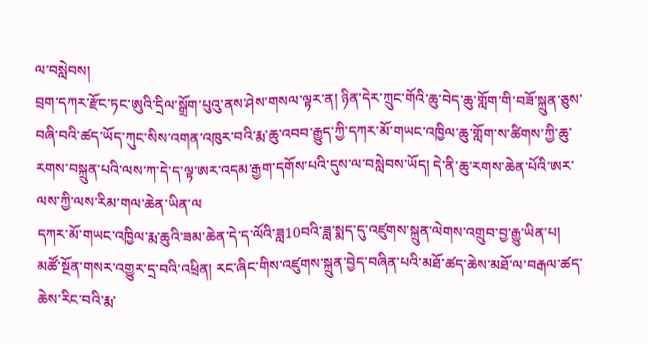ལ་བསླེབས།
བྲག་དཀར་རྫོང་ཏང་ཨུའི་དྲིལ་སྒྲོག་པུའུ་ནས་ཤེས་གསལ་ལྟར་ན། ཉིན་དེར་ཀྲུང་གོའི་ཆུ་བེད་ཆུ་གློག་གི་བཟོ་སྐྲུན་ཅུས་བཞི་བའི་ཚད་ཡོད་ཀུང་སིས་འགན་འཁུར་བའི་རྨ་ཆུ་འབབ་རྒྱུད་ཀྱི་དཀར་མོ་གཡང་འཁྱིལ་ཆུ་གློག་ས་ཚིགས་ཀྱི་ཆུ་རགས་བསྐྲུན་པའི་ལས་ཀ་དེ་ད་ལྟ་ཨར་འདམ་རྒྱག་དགོས་པའི་དུས་ལ་བསླེབས་ཡོད། དེ་ནི་ཆུ་རགས་ཆེན་པོའི་ཨར་ལས་ཀྱི་ལས་རིམ་གལ་ཆེན་ཡིན་ལ
དཀར་མོ་གཡང་འཁྱིལ་རྨ་ཆུའི་ཟམ་ཆེན་དེ་ད་ལོའི་ཟླ10བའི་ཟླ་སྨད་དུ་འཛུགས་སྐྲུན་ལེགས་འགྲུབ་བྱ་རྒྱུ་ཡིན་པ།
མཚོ་སྔོན་གསར་འགྱུར་དྲ་བའི་འཕྲིན། རང་ཞིང་གིས་འཛུགས་སྐྲུན་བྱེད་བཞིན་པའི་མཐོ་ཚད་ཆེས་མཐོ་ལ་བརྒལ་ཚད་ཆེས་རིང་བའི་རྨ་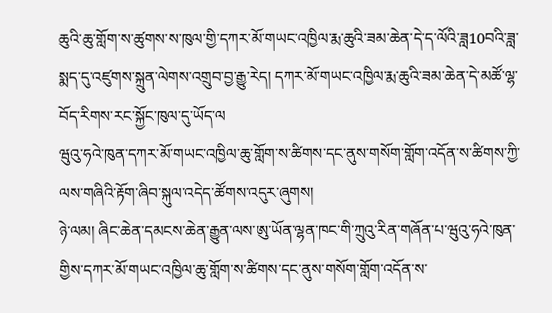ཆུའི་ཆུ་གློག་ས་ཚུགས་ས་ཁུལ་གྱི་དཀར་མོ་གཡང་འཁྱིལ་རྨ་ཆུའི་ཟམ་ཆེན་དེ་ད་ལོའི་ཟླ10བའི་ཟླ་སྨད་དུ་འཛུགས་སྐྲུན་ལེགས་འགྲུབ་བྱ་རྒྱུ་རེད། དཀར་མོ་གཡང་འཁྱིལ་རྨ་ཆུའི་ཟམ་ཆེན་དེ་མཚོ་ལྷ་བོད་རིགས་རང་སྐྱོང་ཁུལ་དུ་ཡོད་ལ
ཝུའུ་ཧའེ་ཁུན་དཀར་མོ་གཡང་འཁྱིལ་ཆུ་གློག་ས་ཚིགས་དང་ནུས་གསོག་གློག་འདོན་ས་ཚིགས་ཀྱི་ལས་གཞིའི་རྟོག་ཞིབ་སྐུལ་འདེད་ཚོགས་འདུར་ཞུགས།
ཉེ་ལམ། ཞིང་ཆེན་དམངས་ཆེན་རྒྱུན་ལས་ཨུ་ཡོན་ལྷན་ཁང་གི་ཀྲུའུ་རིན་གཞོན་པ་ཝུའུ་ཧའེ་ཁུན་གྱིས་དཀར་མོ་གཡང་འཁྱིལ་ཆུ་གློག་ས་ཚིགས་དང་ནུས་གསོག་གློག་འདོན་ས་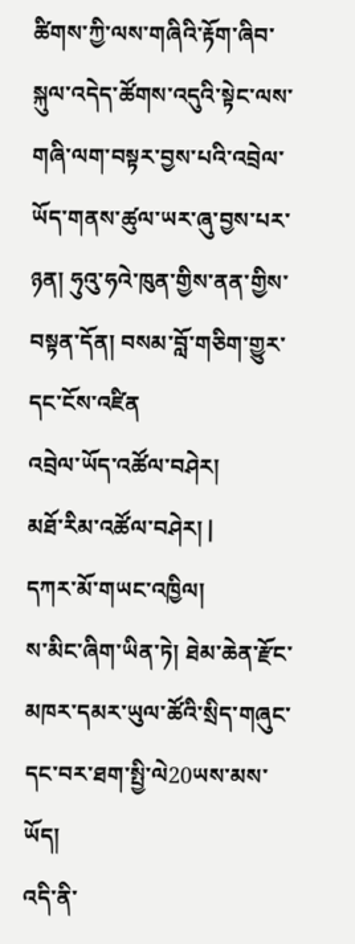ཚིགས་ཀྱི་ལས་གཞིའི་རྟོག་ཞིབ་སྐུལ་འདེད་ཚོགས་འདུའི་སྟེང་ལས་གཞི་ལག་བསྟར་བྱས་པའི་འབྲེལ་ཡོད་གནས་ཚུལ་ཡར་ཞུ་བྱས་པར་ཉན། ཧུའུ་ཧའེ་ཁུན་གྱིས་ནན་གྱིས་བསྟན་དོན། བསམ་བློ་གཅིག་གྱུར་དང་ངོས་འཛིན
འབྲེལ་ཡོད་འཚོལ་བཤེར།
མཐོ་རིམ་འཚོལ་བཤེར། |
དཀར་མོ་གཡང་འཁྱིལ།
ས་མིང་ཞིག་ཡིན་ཏེ། ཐེམ་ཆེན་རྫོང་མཁར་དམར་ཡུལ་ཚོའི་སྲིད་གཞུང་དང་བར་ཐག་སྤྱི་ལེ20ཡས་མས་ཡོད།
འདི་ནི་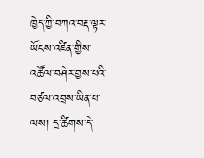ཁྱེད་ཀྱི་བཀའ་བརྡ་ལྟར་ཡོངས་འཛིན་གྱིས་འཚོལ་བཤེར་བྱས་པའི་བཙལ་འབྲས་ཡིན་པ་ལས། དྲ་ཚིགས་དེ་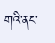གའི་ནང་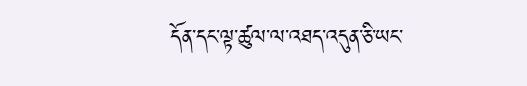དོན་དང་ལྟ་ཚུལ་ལ་འཐད་འདུན་ཅི་ཡང་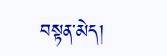བསྟན་མེད།